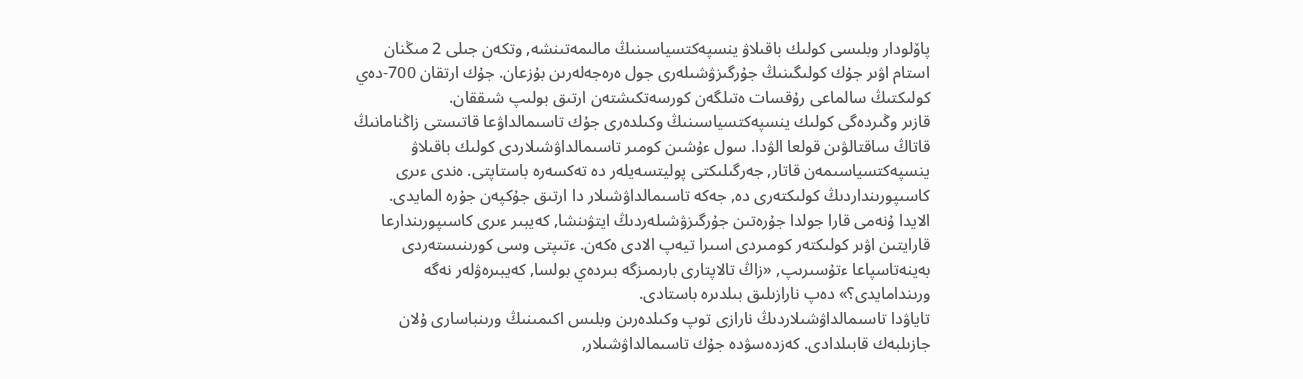پاۆلودار وبلىسى كولىك باقىلاۋ ينسپەكتسياسىنىڭ مالىمەتىنشە, وتكەن جىلى 2 مىڭنان استام اۋىر جۇك كولىگىنىڭ جۇرگىزۋشىلەرى جول ەرەجەلەرىن بۇزعان. جۇك ارتقان 700-دەي كولىكتىڭ سالماعى رۇقسات ەتىلگەن كورسەتكىشتەن ارتىق بولىپ شىققان.
قازىر وڭىردەگى كولىك ينسپەكتسياسىنىڭ وكىلدەرى جۇك تاسىمالداۋعا قاتىستى زاڭنامانىڭ قاتاڭ ساقتالۋىن قولعا الۋدا. سول ءۇشىن كومىر تاسىمالداۋشىلاردى كولىك باقىلاۋ ينسپەكتسياسىمەن قاتار, جەرگىلىكتى پوليتسەيلەر دە تەكسەرە باستاپتى. ەندى ءىرى كاسىپورىنداردىڭ كولىكتەرى دە, جەكە تاسىمالداۋشىلار دا ارتىق جۇكپەن جۇرە المايدى.
الايدا ۇنەمى قارا جولدا جۇرەتىن جۇرگىزۋشىلەردىڭ ايتۋىنشا, كەيبىر ءىرى كاسىپورىندارعا قارايتىن اۋىر كولىكتەر كومىردى اسىرا تيەپ الادى ەكەن. ءتىپتى وسى كورىنىستەردى بەينەتاسپاعا ءتۇسىرىپ, «زاڭ تالاپتارى بارىمىزگە بىردەي بولسا, كەيبىرەۋلەر نەگە ورىندامايدى؟» دەپ نارازىلىق بىلدىرە باستادى.
تاياۋدا تاسىمالداۋشىلاردىڭ نارازى توپ وكىلدەرىن وبلىس اكىمىنىڭ ورىنباسارى ۇلان جازىلبەك قابىلدادى. كەزدەسۋدە جۇك تاسىمالداۋشىلار,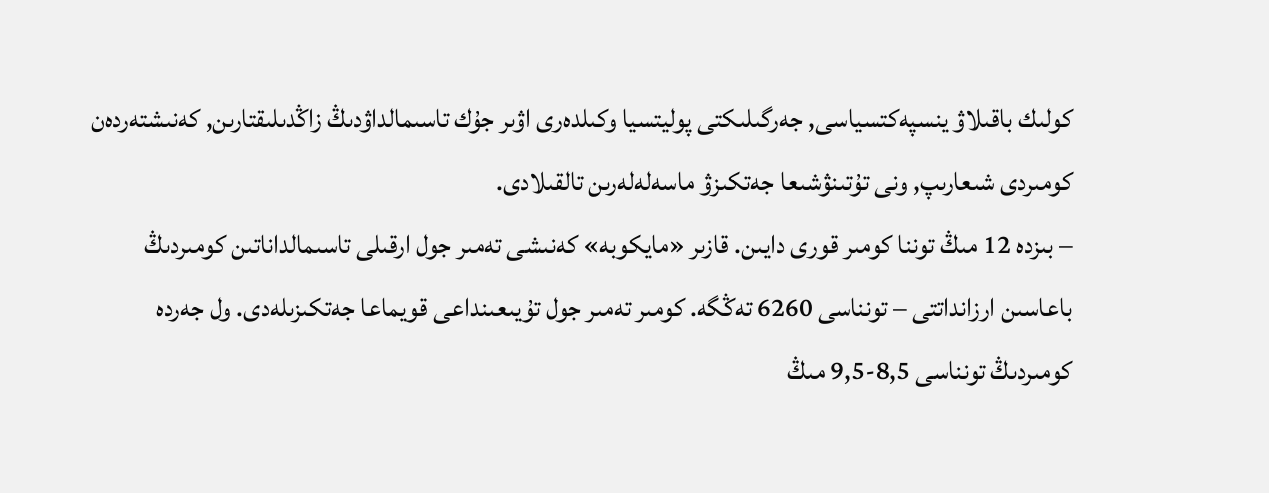كولىك باقىلاۋ ينسپەكتسياسى, جەرگىلىكتى پوليتسيا وكىلدەرى اۋىر جۇك تاسىمالداۋدىڭ زاڭدىلىقتارىن, كەنىشتەردەن كومىردى شىعارىپ, ونى تۇتىنۋشىعا جەتكىزۋ ماسەلەلەرىن تالقىلادى.
– بىزدە 12 مىڭ توننا كومىر قورى دايىن. قازىر «مايكوبە» كەنىشى تەمىر جول ارقىلى تاسىمالداناتىن كومىردىڭ باعاسىن ارزانداتتى – تونناسى 6260 تەڭگە. كومىر تەمىر جول تۇيىعىنداعى قويماعا جەتكىزىلەدى. ول جەردە كومىردىڭ تونناسى 8,5-9,5 مىڭ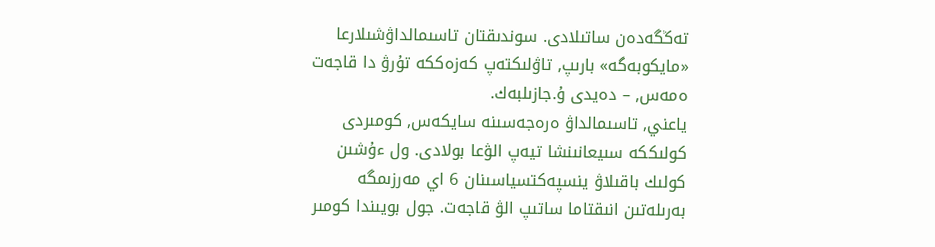تەڭگەدەن ساتىلادى. سوندىقتان تاسىمالداۋشىلارعا «مايكوبەگە» بارىپ, تاۋلىكتەپ كەزەككە تۇرۋ دا قاجەت ەمەس, – دەيدى ۇ.جازىلبەك.
ياعني, تاسىمالداۋ ەرەجەسىنە سايكەس, كومىردى كولىككە سىيعانىنشا تيەپ الۋعا بولادى. ول ءۇشىن كولىك باقىلاۋ ينسپەكتسياسىنان 6 اي مەرزىمگە بەرىلەتىن انىقتاما ساتىپ الۋ قاجەت. جول بويىندا كومىر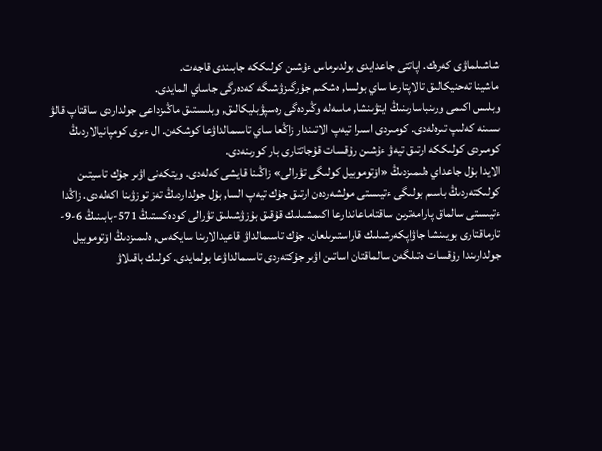شاشىلماۋى كەرەك. اپاتتى جاعدايدى بولدىرماس ءۇشىن كولىككە جابىندى قاجەت.
ماشينا تەحنيكالىق تالاپتارعا ساي بولسا, ەشكىم جۇرگىزۋشىگە كەدەرگى جاساي المايدى.
وبلىس اكىمى ورىنباسارىنىڭ ايتۋىنشا, ماسەلە وڭىردەگى رەسپۋبليكالىق, وبلىستىق ماڭىزداعى جولداردى ساقتاپ قالۋ ىسىنە كەلىپ تىرەلەدى. كومىردى اسىرا تيەپ الاتىندار زاڭعا ساي تاسىمالداۋعا كوشكەن. ال ءىرى كومپانيالاردىڭ كومىردى كولىككە ارتىق تيەۋ ءۇشىن رۇقسات قۇجاتتارى بار كورىنەدى.
الايدا بۇل جاعداي ەلىمىزدىڭ «اۆتوموبيل كولىگى تۋرالى» زاڭىنا قايشى كەلەدى. ويتكەنى اۋىر جۇك تاسيتىن كولىكتەردىڭ باسىم بولىگى ءتيىستى مولشەردەن ارتىق جۇك تيەپ السا, بۇل جولداردىڭ تەز توزۋىنا اكەلەدى. زاڭدا ءتيىستى سالماق پارامەترىن ساقتاماعاندارعا اكىمشىلىك قۇقىق بۇزۋشىلىق تۋرالى كودەكستىڭ 571-بابىنىڭ 6-9-تارماقتارى بويىنشا جاۋاپكەرشىلىك قاراستىرىلعان. جۇك تاسىمالداۋ قاعيدالارىنا سايكەس, ەلىمىزدىڭ اۆتوموبيل جولدارىندا رۇقسات ەتىلگەن سالماقتان اساتىن اۋىر جۇكتەردى تاسىمالداۋعا بولمايدى. كولىك باقىلاۋ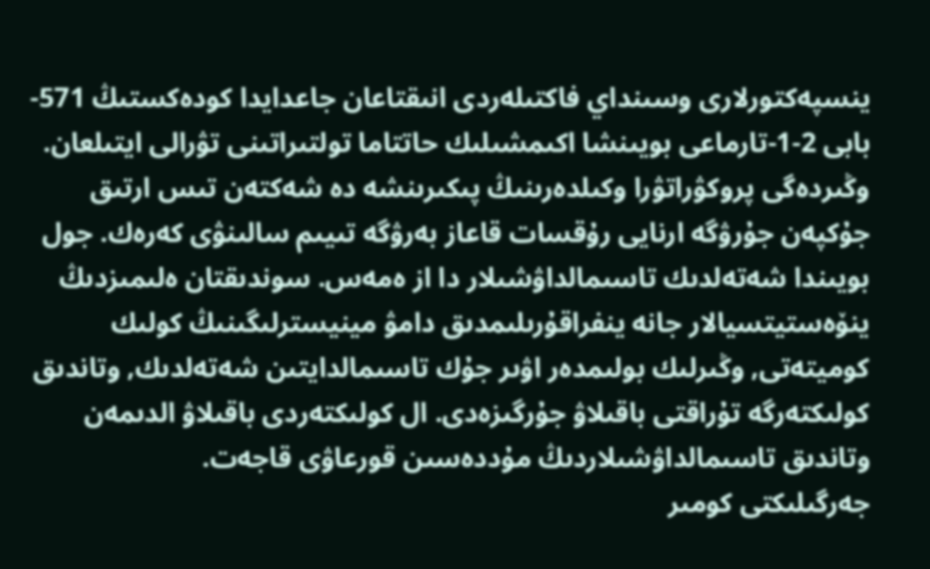ينسپەكتورلارى وسىنداي فاكتىلەردى انىقتاعان جاعدايدا كودەكستىڭ 571-بابى 2-1-تارماعى بويىنشا اكىمشىلىك حاتتاما تولتىراتىنى تۋرالى ايتىلعان.
وڭىردەگى پروكۋراتۋرا وكىلدەرىنىڭ پىكىرىنشە دە شەكتەن تىس ارتىق جۇكپەن جۇرۋگە ارنايى رۇقسات قاعاز بەرۋگە تىيىم سالىنۋى كەرەك. جول بويىندا شەتەلدىك تاسىمالداۋشىلار دا از ەمەس. سوندىقتان ەلىمىزدىڭ ينۆەستيتسيالار جانە ينفراقۇرىلىمدىق دامۋ مينيسترلىگىنىڭ كولىك كوميتەتى, وڭىرلىك بولىمدەر اۋىر جۇك تاسىمالدايتىن شەتەلدىك, وتاندىق كولىكتەرگە تۇراقتى باقىلاۋ جۇرگىزەدى. ال كولىكتەردى باقىلاۋ الدىمەن وتاندىق تاسىمالداۋشىلاردىڭ مۇددەسىن قورعاۋى قاجەت.
جەرگىلىكتى كومىر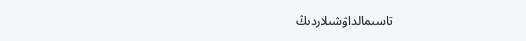تاسىمالداۋشىلاردىڭ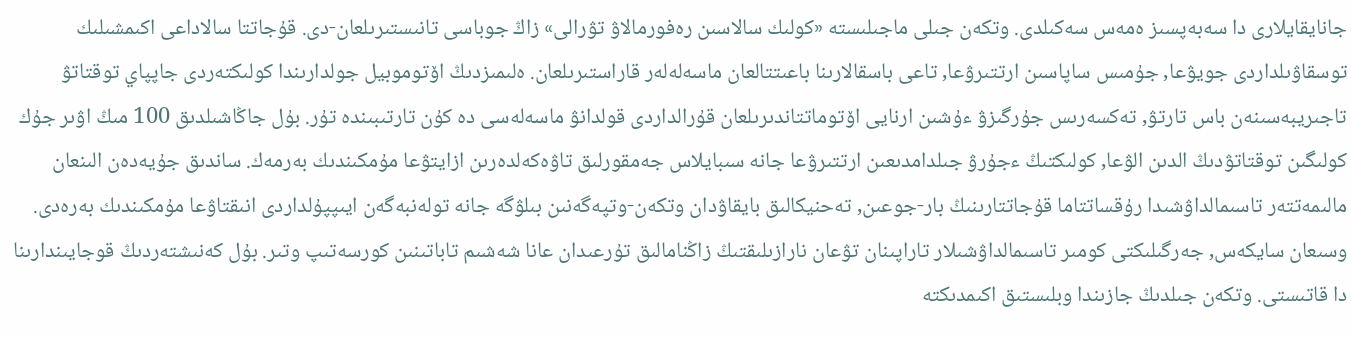جانايقايلارى دا سەبەپسىز ەمەس سەكىلدى. وتكەن جىلى ماجىلىستە «كولىك سالاسىن رەفورمالاۋ تۋرالى» زاڭ جوباسى تانىستىرىلعان-دى. قۇجاتتا سالاداعى اكىمشىلىك توسقاۋىلداردى جويۋعا, جۇمىس ساپاسىن ارتتىرۋعا, تاعى باسقالارىنا باعىتتالعان ماسەلەلەر قاراستىرىلعان. ەلىمىزدىڭ اۆتوموبيل جولدارىندا كولىكتەردى جاپپاي توقتاتۋ تاجىريبەسىنەن باس تارتۋ, تەكسەرىس جۇرگىزۋ ءۇشىن ارنايى اۆتوماتتاندىرىلعان قۇرالداردى قولدانۋ ماسەلەسى دە كۇن تارتىبىندە تۇر. بۇل جاڭاشىلدىق 100 مىڭ اۋىر جۇك كولىگىن توقتاتۋدىڭ الدىن الۋعا, كولىكتىڭ ءجۇرۋ جىلدامدىعىن ارتتىرۋعا جانە سىبايلاس جەمقورلىق تاۋەكەلدەرىن ازايتۋعا مۇمكىندىك بەرمەك. ساندىق جۇيەدەن الىنعان مالىمەتتەر تاسىمالداۋشىدا رۇقساتتاما قۇجاتتارىنىڭ بار-جوعىن, تەحنيكالىق بايقاۋدان وتكەن-وتپەگەنىن بىلۋگە جانە تولەنبەگەن ايىپپۇلداردى انىقتاۋعا مۇمكىندىك بەرەدى.
وسىعان سايكەس, جەرگىلىكتى كومىر تاسىمالداۋشىلار تاراپىنان تۋعان نارازىلىقتىڭ زاڭنامالىق تۇرعىدان عانا شەشىم تاباتىنىن كورسەتىپ وتىر. بۇل كەنىشتەردىڭ قوجايىندارىنا دا قاتىستى. وتكەن جىلدىڭ جازىندا وبلىستىق اكىمدىكتە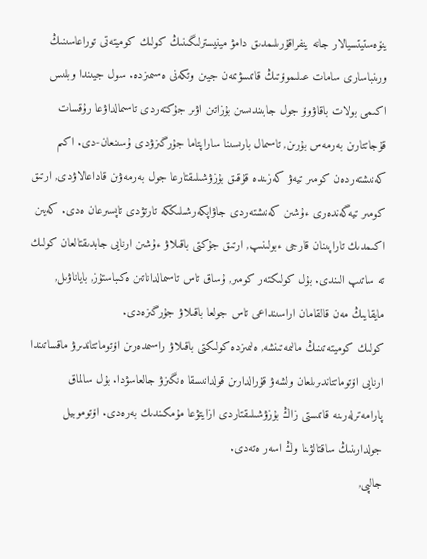ينۆەستيتسيالار جانە ينفراقۇرىلىمدىق دامۋ مينيسترلىگىنىڭ كولىك كوميتەتى توراعاسىنىڭ ورىنباسارى سامات عىلىموۆتىڭ قاتىسۋىمەن جيىن وتكەنى ەسىمىزدە. سول جيىندا وبلىس اكىمى بولات باقاۋوۆ جول جابىندىسىن بۇزاتىن اۋىر جۇكتەردى تاسىمالداۋعا رۇقسات قۇجاتتارىن بەرمەس بۇرىن, تاسىمال بارىسىنا ساراپتاما جۇرگىزۋدى ۇسىنعان-دى. اكىم كەنىشتەردەن كومىر تيەۋ كەزىندە قۇقىق بۇزۋشىلىقتارعا جول بەرمەۋىن قاداعالاۋدى, ارتىق كومىر تيەگەندەرى ءۇشىن كەنىشتەردى جاۋاپكەرشىلىككە تارتۋدى تاپسىرعان ەدى. كەيىن اكىمدىك تاراپىنان قارجى ءبولىنىپ, ارتىق جۇكتى باقىلاۋ ءۇشىن ارنايى جابدىقتالعان كولىك تە ساتىپ الىندى. بۇل كولىكتەر كومىر, ۇساق تاس تاسىمالداناتىن ەكىباستۇز, باياناۋىل, مايقايىڭ مەن قالقامان اراسىنداعى تاس جولعا باقىلاۋ جۇرگىزەدى.
كولىك كوميتەتىنىڭ مالىمەتىنشە, ەلىمىزدە كولىكتى باقىلاۋ راسىمدەرىن اۆتوماتتاندىرۋ ماقساتىندا ارنايى اۆتوماتتاندىرىلعان ولشەۋ قۇرالدارىن قولدانىسقا ەنگىزۋ جالعاسۋدا. بۇل سالماق پارامەترلەرىنە قاتىستى زاڭ بۇزۋشىلىقتاردى ازايتۋعا مۇمكىندىك بەرەدى. اۆتوموبيل جولدارىنىڭ ساقتالۋىنا وڭ اسەر ەتەدى.
جالپى,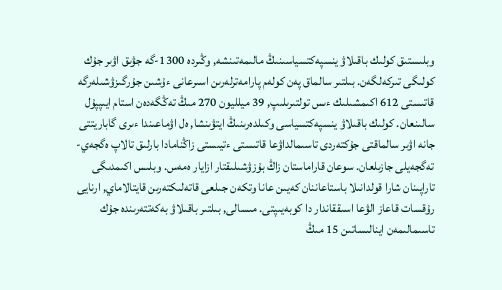وبلىستىق كولىك باقىلاۋ ينسپەكتسياسىنىڭ مالىمەتىنشە, وڭىردە 1300-گە جۋىق اۋىر جۇك كولىگى تىركەلگەن. بىلتىر سالماق پەن كولەم پارامەترلەرىن اسىرعانى ءۇشىن جۇرگىزۋشىلەرگە قاتىستى 612 اكىمشىلىك ءىس تولتىرىلىپ, 39 ميلليون 270 مىڭ تەڭگەدەن استام ايىپپۇل سالىنعان. كولىك باقىلاۋ ينسپەكتسياسى وكىلدەرىنىڭ ايتۋىنشا, ەل اۋماعىندا ءىرى گاباريتتى جانە اۋىر سالماقتى جۇكتەردى تاسىمالداۋعا قاتىستى ءتيىستى زاڭنامادا بارلىق تالاپ ەگجەي-تەگجەيلى جازىلعان. سوعان قاراماستان زاڭ بۇزۋشىلىقتار ازايار ەمەس. وبلىس اكىمدىگى تاراپىنان شارا قولدانىلا باستاعاننان كەيىن عانا وتكەن جىلعى قاتەلىكتەرىن قايتالاماي, ارنايى رۇقسات قاعاز الۋعا اسىققاندار دا كوبەيىپتى. مىسالى, بىلتىر باقىلاۋ بەكەتتەرىندە جۇك تاسىمالىمەن اينالىساتىن 15 مىڭ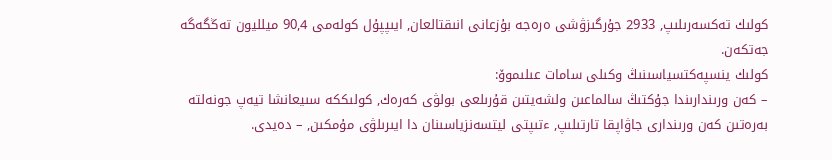كولىك تەكسەرىلىپ, 2933 جۇرگىزۋشى ەرەجە بۇزعانى انىقتالعان, ايىپپۇل كولەمى 90,4 ميلليون تەڭگەگە جەتكەن.
كولىك ينسپەكتسياسىنىڭ وكىلى سامات عىلىموۆ:
– كەن ورىندارىندا جۇكتىڭ سالماعىن ولشەيتىن قۇرىلعى بولۋى كەرەك, كولىككە سىيعانشا تيەپ جونەلتە بەرەتىن كەن ورىندارى جاۋاپقا تارتىلىپ, ءتىپتى ليتسەنزياسىنان دا ايىرىلۋى مۇمكىن, – دەيدى.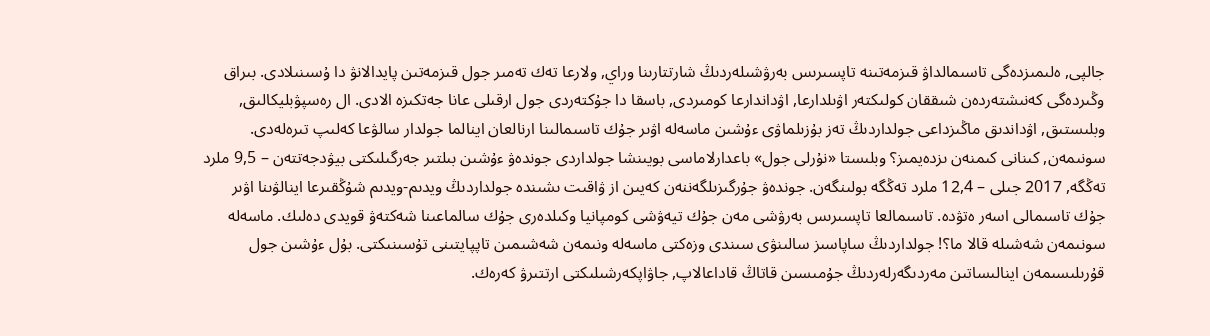جالپى, ەلىمىزدەگى تاسىمالداۋ قىزمەتىنە تاپسىرىس بەرۋشىلەردىڭ شارتتارىنا وراي, ولارعا تەك تەمىر جول قىزمەتىن پايدالانۋ دا ۇسىنىلادى. بىراق وڭىردەگى كەنىشتەردەن شىققان كولىكتەر اۋىلدارعا, اۋداندارعا كومىردى, باسقا دا جۇكتەردى جول ارقىلى عانا جەتكىزە الادى. ال رەسپۋبليكالىق, وبلىستىق, اۋداندىق ماڭىزداعى جولداردىڭ تەز بۇزىلماۋى ءۇشىن ماسەلە اۋىر جۇك تاسىمالىنا ارنالعان اينالما جولدار سالۋعا كەلىپ تىرەلەدى.
سونىمەن, كىنانى كىمنەن ىزدەيمىز؟ وبلىستا «نۇرلى جول» باعدارلاماسى بويىنشا جولداردى جوندەۋ ءۇشىن بىلتىر جەرگىلىكتى بيۋدجەتتەن – 9,5 ملرد تەڭگە, 2017 جىلى – 12,4 ملرد تەڭگە بولىنگەن. جوندەۋ جۇرگىزىلگەننەن كەيىن از ۋاقىت ىشىندە جولداردىڭ ويدىم-ويدىم شۇڭقىرعا اينالۋىنا اۋىر جۇك تاسىمالى اسەر ەتۋدە. تاسىمالعا تاپسىرىس بەرۋشى مەن جۇك تيەۋشى كومپانيا وكىلدەرى جۇك سالماعىنا شەكتەۋ قويدى دەلىك. ماسەلە سونىمەن شەشىلە قالا ما؟! جولداردىڭ ساپاسىز سالىنۋى سىندى وزەكتى ماسەلە ونىمەن شەشىمىن تاپپايتىنى تۇسىنىكتى. بۇل ءۇشىن جول قۇرىلىسىمەن اينالىساتىن مەردىگەرلەردىڭ جۇمىسىن قاتاڭ قاداعالاپ, جاۋاپكەرشىلىكتى ارتتىرۋ كەرەك.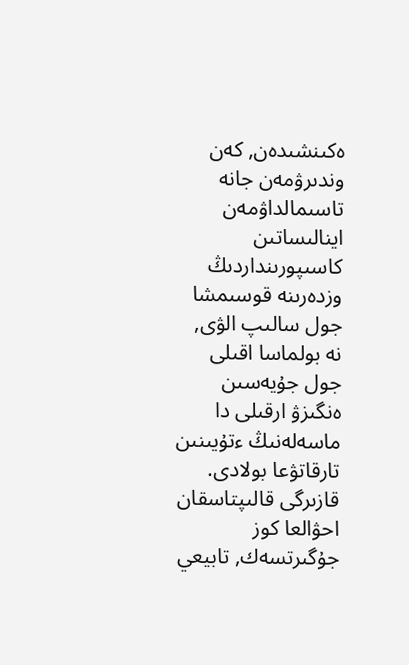ەكىنشىدەن, كەن وندىرۋمەن جانە تاسىمالداۋمەن اينالىساتىن كاسىپورىنداردىڭ وزدەرىنە قوسىمشا جول سالىپ الۋى, نە بولماسا اقىلى جول جۇيەسىن ەنگىزۋ ارقىلى دا ماسەلەنىڭ ءتۇيىنىن تارقاتۋعا بولادى. قازىرگى قالىپتاسقان احۋالعا كوز جۇگىرتسەك, تابيعي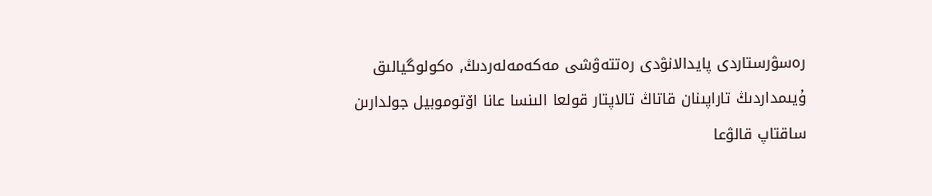رەسۋرستاردى پايدالانۋدى رەتتەۋشى مەكەمەلەردىڭ, ەكولوگيالىق ۇيىمداردىڭ تاراپىنان قاتاڭ تالاپتار قولعا الىنسا عانا اۆتوموبيل جولدارىن ساقتاپ قالۋعا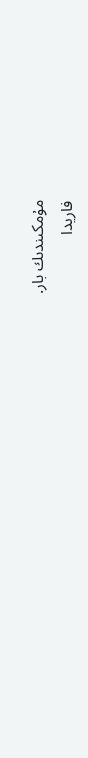مۇمكىندىك بار.
فاريدا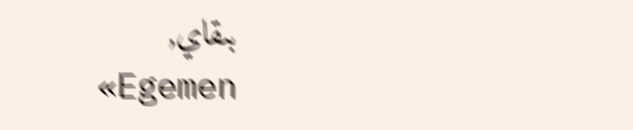بىقاي,
«Egemen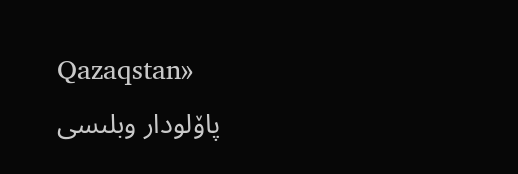Qazaqstan»
پاۆلودار وبلىسى